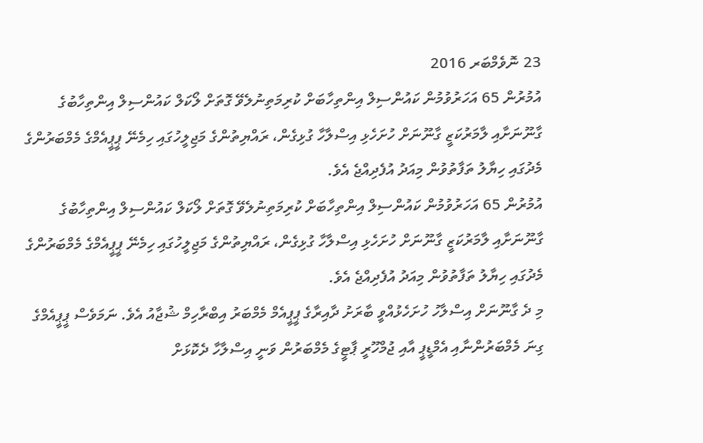23 ނޮވެމްބަރ 2016
އުމުރުން 65 އަހަރުވުމުން ކައުންސިލް އިންތިހާބަށް ކުރިމަތިނުލެވޭ ގޮތަށް ލޯކަލް ކައުންސިލް އިންތިހާބުގެ ގާނޫނަށާއި ލާމަރުކަޒީ ގާނޫނަށް ހުށަހެޅި އިސްލާހާ ގުޅިގެން، ރައްޔިތުންގެ މަޖިލީހުގައި ހިމެނޭ ޕީޕީއެމްގެ މެމްބަރުންގެ މެދުގައި ހިޔާލު ތަފާތުވުން މިއަދު އުފެދިއްޖެ އެވެ.
އުމުރުން 65 އަހަރުވުމުން ކައުންސިލް އިންތިހާބަށް ކުރިމަތިނުލެވޭ ގޮތަށް ލޯކަލް ކައުންސިލް އިންތިހާބުގެ ގާނޫނަށާއި ލާމަރުކަޒީ ގާނޫނަށް ހުށަހެޅި އިސްލާހާ ގުޅިގެން، ރައްޔިތުންގެ މަޖިލީހުގައި ހިމެނޭ ޕީޕީއެމްގެ މެމްބަރުންގެ މެދުގައި ހިޔާލު ތަފާތުވުން މިއަދު އުފެދިއްޖެ އެވެ.
މި ދެ ގާނޫނަށް އިސްލާހު ހުށަހެޅުއްވީ ބާރަށު ދާއިރާގެ ޕީޕީއެމް މެމްބަރު އިބްރާހިމް ޝުޖާއު އެވެ. ނަމަވެސް ޕީޕީއެމްގެ ގިނަ މެމްބަރުންނާއި އެމްޑީޕީ އާއި ޖުމްހޫރީ ޕާޓީގެ މެމްބަރުން ވަނީ އިސްލާހާ ދެކޮޅަށް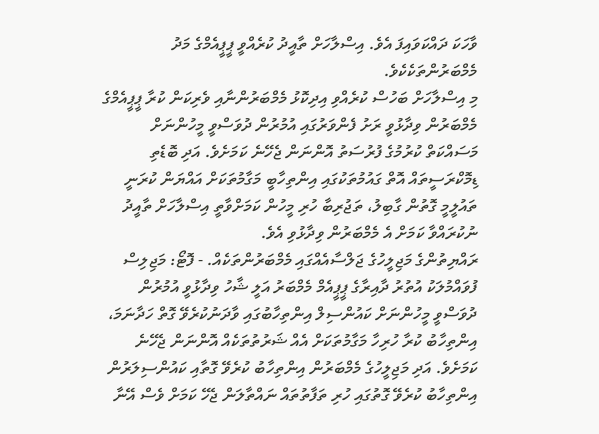ވާހަކަ ދައްކަވައިފަ އެވެ. އިސްލާހަށް ތާއީދު ކުރެއްވީ ޕީޕީއެމްގެ މަދު މެމްބަރުންތަކެކެވެ.
މި އިސްލާހަށް ބަހުސް ކުރެއްވި އިދިކޮޅު މެމްބަރުންނާއި ވެރިކަން ކުރާ ޕީޕީއެމްގެ މެމްބަރުން ވިދާޅުވީ ރަށު ފެންވަރުގައި އުމުރުން ދުވަސްވީ މީހުންނަށް މަސައްކަތް ކުރުމުގެ ފުރުސަތު އޮންނަން ޖެހޭނެ ކަމަށެވެ. އަދި ބޮޑެތި ޑިމޮކްރަސީތައް އޮތް ގައުމުތަކުގައި އިންތިހާބީ މަގާމުތަކަށް އައްޔަން ކުރަނީ ތައުލީމީ ގޮތުން ގާބިލު، ތަޖުރިބާ ހުރި މީހުން ކަމަށްވާތީ އިސްލާހަށް ތާއީދު ނުކުރައްވާ ކަމަށް އެ މެމްބަރުން ވިދާޅުވި އެވެ.
ރައްޔިތުންގެ މަޖިލީހުގެ ޖަލްސާއެއްގައި މެމްބަރުންތަކެއް. - ފޮޓޯ: މަޖިލިސް
ފުވައްމުލަކު އުތުރު ދާއިރާގެ ޕީޕީއެމް މެމްބަރު އަލީ ޝާހު ވިދާޅުވީ އުމުރުން ދުވަސްވީ މީހުންނަށް ކައުންސިލް އިންތިހާބުގައި ވާދަނުކުރެވޭ ގޮތް ހަދާނަމަ، އިންތިހާބު ކުރާ ހުރިހާ މަގާމުތަކަށް އެއް ޝަރުތުތަކެއް އޮންނަން ޖެހޭނެ ކަމަށެވެ. އަދި މަޖިލީހުގެ މެމްބަރުން އިންތިހާބު ކުރެވޭ ގޮތާއި ކައުންސިލަރުން އިންތިހާބު ކުރެވޭ ގޮތުގައި ހުރި ތަފާތުތައް ނައްތާލަން ޖެހޭ ކަމަށް ވެސް އޭނާ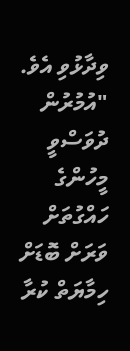ވިދާޅުވި އެވެ.
"އުމުރުން ދުވަސްވީ މީހުންގެ ހައްގުތަށް ވަރަށް ބޮޑަށް ހިމާޔަތް ކުރާ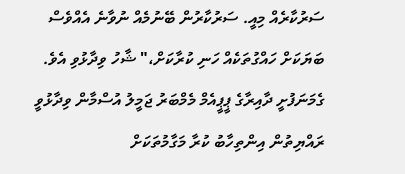ސަރުކާރެއް މިއީ. ސަރުކާރުން ބޭނުމެއް ނުވާނެ އެއްވެސް ބަޔަކަށް ހައްގުތަކެއް ހަނި ކުރާކަށް،" ޝާހު ވިދާޅުވި އެވެ.
ގެމަނަފުށީ ދާއިރާގެ ޕީޕީއެމް މެމްބަރު ޖަމީލު އުސްމާން ވިދާޅުވީ ރައްޔިތުން އިންތިހާބު ކުރާ މަގާމުތަކަށް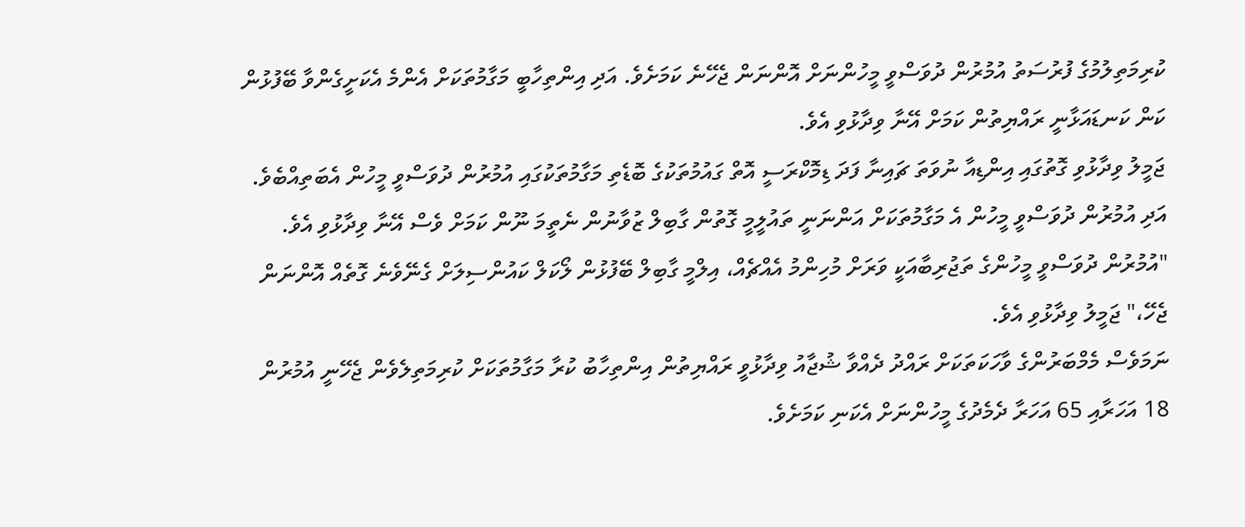ކުރިމަތިލުމުގެ ފުރުސަތު އުމުރުން ދުވަސްވީ މީހުންނަށް އޮންނަން ޖެހޭނެ ކަމަށެވެ. އަދި އިންތިހާބީ މަގާމުތަކަށް އެންމެ އެކަށީގެންވާ ބޭފުޅުން ކަން ކަނޑައަޅާނީ ރައްޔިތުން ކަމަށް އޭނާ ވިދާޅުވި އެވެ.
ޖަމީލު ވިދާޅުވި ގޮތުގައި އިންޑިއާ ނުވަތަ ޗައިނާ ފަދަ ޑިމޮކްރަސީ އޮތް ގައުމުތަކުގެ ބޮޑެތި މަގާމުތަކުގައި އުމުރުން ދުވަސްވީ މީހުން އެބަތިއްބެވެ. އަދި އުމުރުން ދުވަސްވީ މީހުން އެ މަގާމުތަކަށް އަންނަނީ ތައުލީމީ ގޮތުން ގާބިލް ޒުވާނުން ނެތީމަ ނޫން ކަމަށް ވެސް އޭނާ ވިދާޅުވި އެވެ.
"އުމުރުން ދުވަސްވީ މީހުންގެ ތަޖުރިބާއަކީ ވަރަށް މުހިންމު އެއްޗެއް، އިލްމީ ގާބިލް ބޭފުޅުން ލޯކަލް ކައުންސިލަށް ގެނޭވެނެ ގޮތެއް އޮންނަން ޖެހޭ،" ޖަމީލު ވިދާޅުވި އެވެ.
ނަމަވެސް މެމްބަރުންގެ ވާހަކަތަކަށް ރައްދު ދެއްވާ ޝުޖާއު ވިދާޅުވީ ރައްޔިތުން އިންތިހާބު ކުރާ މަގާމުތަކަށް ކުރިމަތިލެވެން ޖެހޭނީ އުމުރުން 18 އަހަރާއި 65 އަހަރާ ދެމެދުގެ މީހުންނަށް އެކަނި ކަމަށެވެ.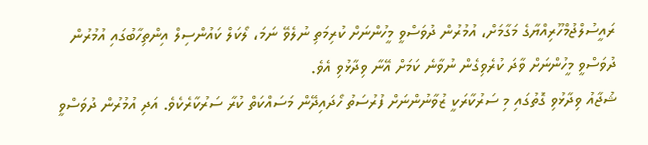ރައީސުލްޖުމްހޫރިއްޔާގެ މަގާމަށް، އުމުރުން ދުވަސްވީ މީހުންނަށް ކުރިމަތި ނުލެވޭ ނަމަ، ލޯކަލް ކައުންސިލް އިންތިހާބުގައި އުމުރުން ދުވަސްވީ މީހުންނަށް ވާދަ ކުރެވިގެން ނުވާނެ ކަމަށް އޭނާ ވިދާޅުވި އެވެ.
ޝުޖާއު ވިދާޅުވި ގޮތުގައި މި ސަރުކާރަކީ ޒުވާނުންނަށް ފުރުސަތު ހޯދައިދޭން މަސައްކަތް ކުރާ ސަރުކާރެކެވެ. އަދި އުމުރުން ދުވަސްވީ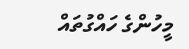މީހުންގެ ހައްގުތައް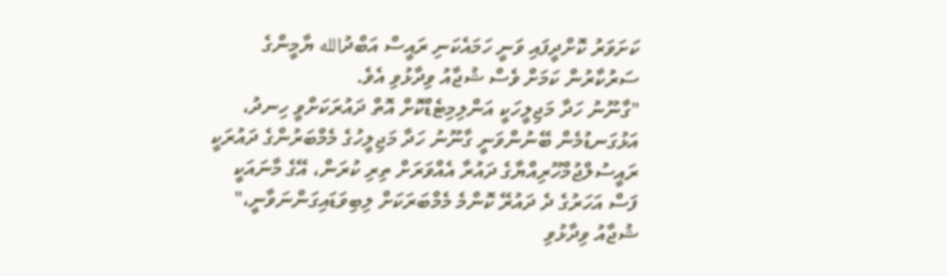ކަށަވަރު ކޮށްދީފައި ވަނީ ހަމައެކަނި ރައީސް އަބްދުالله ޔާމީންގެ ސަރުކާރުން ކަމަށް ވެސް ޝުޖާއު ވިދާޅުވި އެވެ.
"ގާނޫނު ހަދާ މަޖިލީހަކީ އަންލިމިޓެޑްކޮށް އޮތް ދައުރަކަށްވީ ހިނދު، އަޅުގަނޑުމެން ބޭނުންވަނީ ގާނޫނު ހަދާ މަޖިލީހުގެ މެމްބަރުންގެ ދައުރަކީ ރައީސުލްޖުމްހޫރިއްޔާގެ ދައުރާ އެއްވަރަށް ތިރި ކުރަން، އޭގެ މާނައަކީ ފަސް އަހަރުގެ ދެ ދައުރޭ ކޮންމެ މެމްބަރަކަށް ލިބިވަޑައިގަންނަވާނީ،" ޝުޖާއު ވިދާޅުވި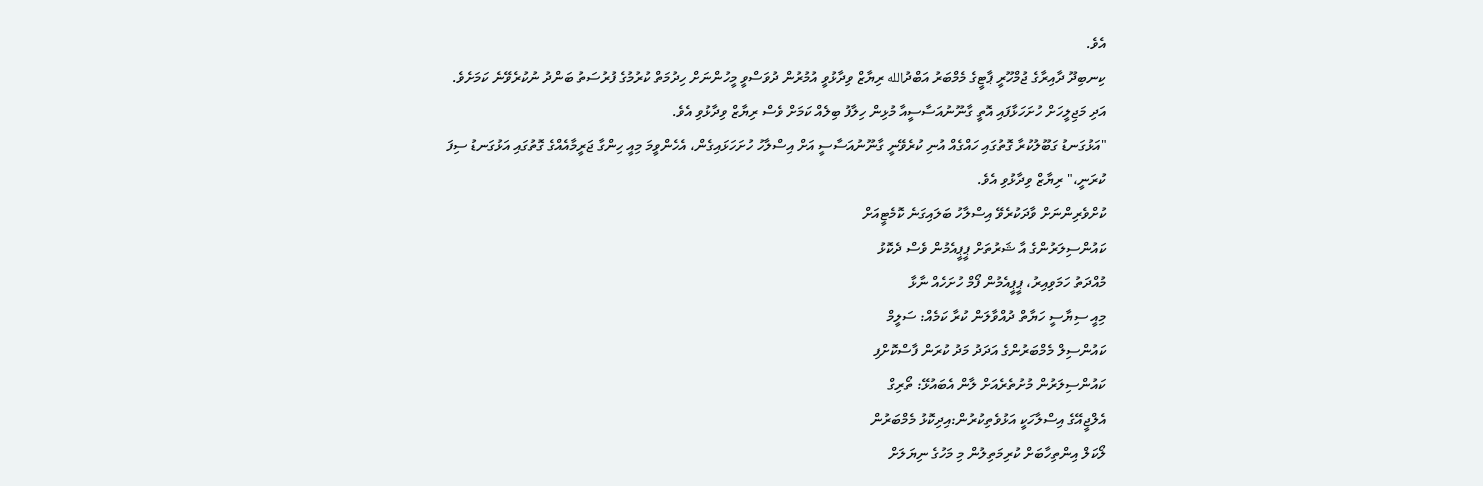އެވެ.
ކިނބިދޫ ދާއިރާގެ ޖުމްހޫރީ ޕާޓީގެ މެމްބަރު އަބްދުالله ރިޔާޒް ވިދާޅުވީ އުމުރުން ދުވަސްވީ މީހުންނަށް ހިދުމަތް ކުރުމުގެ ފުރުސަތު ބަންދު ނުކުރެވޭނެ ކަމަށެވެ. އަދި މަޖިލީހަށް ހުށަހަޅާފައި އޮތީ ގާނޫނުއަސާސީއާ މުޅިން ހިލާފު ބިލެއް ކަމަށް ވެސް ރިޔާޒް ވިދާޅުވި އެވެ.
"އަޅުގަނޑު ގަބޫލުކުރާ ގޮތުގައި ހައްގެއް އުނި ކުރެވޭނީ ގާނޫނުއަސާސީ އަށް އިސްލާހު ހުށަހަޅައިގެން، އެހެންވީމަ މިއީ ހިންގާ ޖަރީމާއެއްގެ ގޮތުގައި އަޅުގަނޑު ސިފަ ކުރަނީ،" ރިޔާޒް ވިދާޅުވި އެވެ.
ކުށްވެރިންނަށް ވާދަކުރެވޭ އިސްލާހު ބަލައިގަނެ ކޮމެޓީއަށް
ކައުންސިލަރުންގެ އާ ޝަރުތަށް ޕީޕީއެމުން ވެސް ދެކޮޅު
މުއްދަތު ހަމަވިއިރު، ޕީޕީއެމުން ފޯމް ހުށަހެއް ނާޅާ
މިއީ ސިޔާސީ ހަޔާތް ދުއްވާލަން ކުރާ ކަމެއް: ސަލީމް
ކައުންސިލް މެމްބަރުންގެ އަދަދު މަދު ކުރަން ފާސްކޮށްފި
ކައުންސިލަރުން މުށުތެރެއަށް ލާން އެބައުޅޭ: ތޯރިގް
އެލްޖީއޭގެ އިސްލާހަކީ އަޅުވެތިކުރުން:އިދިކޮޅު މެމްބަރުން
ލޯކަލް އިންތިހާބަށް ކުރިމަތިލުން މި މަހުގެ ނިޔަލަށް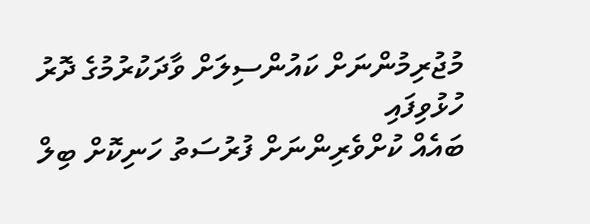މުޖުރިމުންނަށް ކައުންސިލަށް ވާދަކުރުމުގެ ދޮރު ހުޅުވިފައި
ބައެއް ކުށްވެރިންނަށް ފުރުސަތު ހަނިކޮށް ބިލް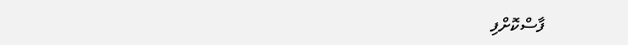ފާސްކޮށްފި